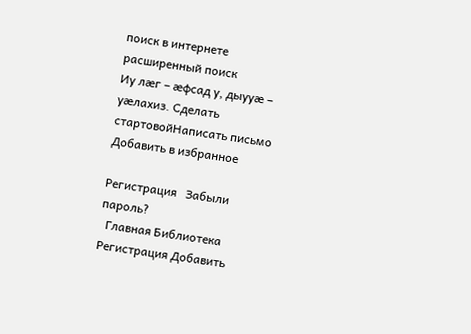поиск в интернете
расширенный поиск
Иу лæг – æфсад у, дыууæ – уæлахиз. Сделать стартовойНаписать письмо Добавить в избранное

Регистрация   Забыли пароль?
  Главная Библиотека Регистрация Добавить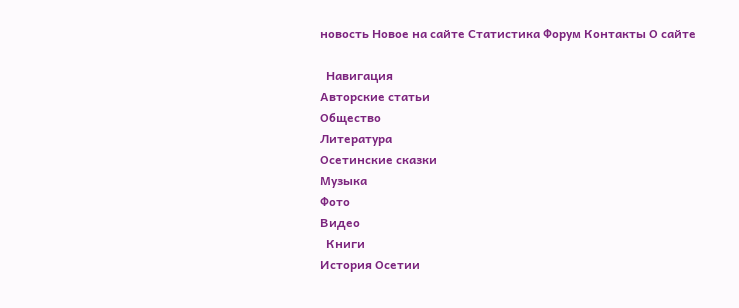новость Новое на сайте Статистика Форум Контакты О сайте

  Навигация
Авторские статьи
Общество
Литература
Осетинские сказки
Музыка
Фото
Видео
  Книги
История Осетии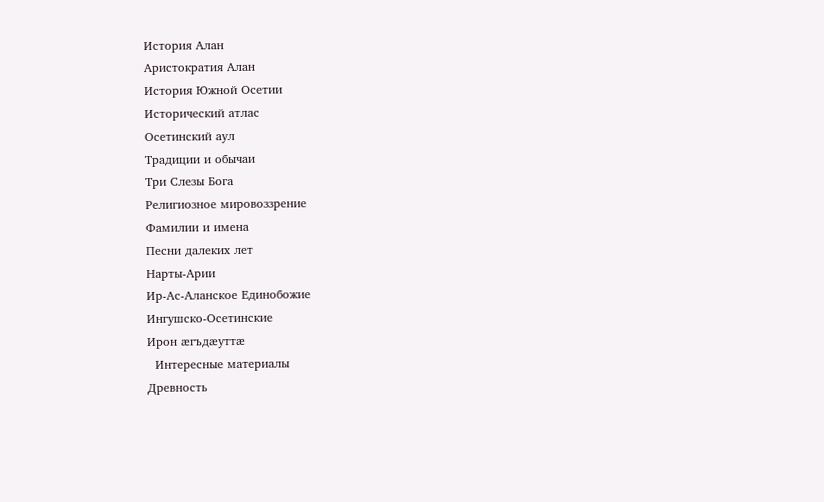История Алан
Аристократия Алан
История Южной Осетии
Исторический атлас
Осетинский аул
Традиции и обычаи
Три Слезы Бога
Религиозное мировоззрение
Фамилии и имена
Песни далеких лет
Нарты-Арии
Ир-Ас-Аланское Единобожие
Ингушско-Осетинские
Ирон æгъдæуттæ
  Интересные материалы
Древность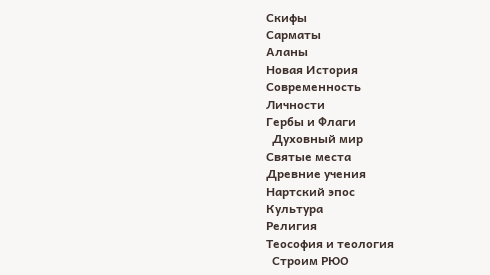Скифы
Сарматы
Аланы
Новая История
Современность
Личности
Гербы и Флаги
  Духовный мир
Святые места
Древние учения
Нартский эпос
Культура
Религия
Теософия и теология
  Строим РЮО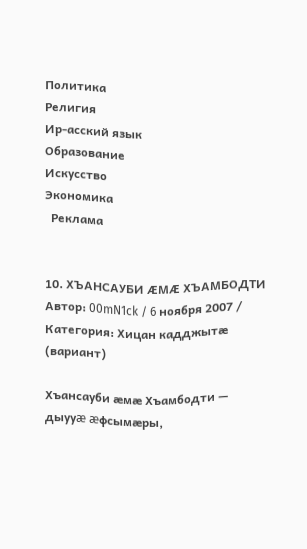Политика
Религия
Ир-асский язык
Образование
Искусство
Экономика
  Реклама


10. ХЪАНСАУБИ ÆМÆ ХЪАМБОДТИ
Автор: 00mN1ck / 6 ноября 2007 / Категория: Хицан кадджытæ
(вариант)

Хъансауби æмæ Хъамбодти — дыууæ æфсымæры,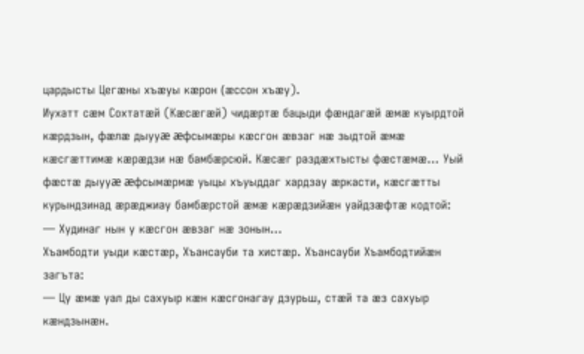цардысты Цегæны хъæуы кæрон (æссон хъæу).
Иухатт сæм Сохтатæй (Кæсæгæй) чидæртæ бацыди фæндагæй æмæ куырдтой кæрдзын, фæлæ дыууæ æфсымæры кæсгон æвзаг нæ зыдтой æмæ кæсгæттимæ кæрæдзи нæ бамбæрсюй. Кæсæг раздæхтысты фæстæмæ... Уый фæстæ дыууæ æфсымæрмæ уыцы хъуыддаг хардзау æркасти, кæсгæтты курындзинад æрæджиау бамбæрстой æмæ кæрæдзийæн уайдзæфтæ кодтой:
— Худинаг нын у кæсгон æвзаг нæ зонын...
Хъамбодти уыди кæстæр, Хъансауби та хистæр. Хъансауби Хъамбодтийæн загъта:
— Цу æмæ уал ды сахуыр кæн кæсгонагау дзурьш, стæй та æз сахуыр кæндзынæн.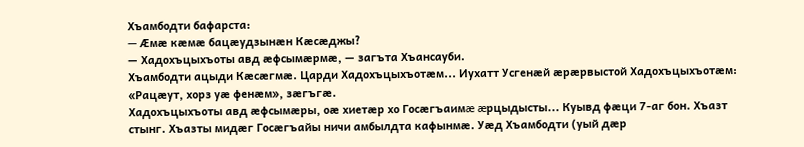Хъамбодти бафарста:
— Æмæ кæмæ бацæудзынæн Кæсæджы?
— Хадохъцыхъоты авд æфсымæрмæ, — загъта Хъансауби.
Хъамбодти ацыди Кæсæгмæ. Царди Хадохъцыхъотæм... Иухатт Усгенæй æрæрвыстой Хадохъцыхъотæм: «Рацæут, хорз уæ фенæм», зæгъгæ.
Хадохъцыхъоты авд æфсымæры, оæ хиетæр хо Госæгъаимæ æрцыдысты... Куывд фæци 7-аг бон. Хъазт стынг. Хъазты мидæг Госæгъайы ничи амбылдта кафынмæ. Уæд Хъамбодти (уый дæр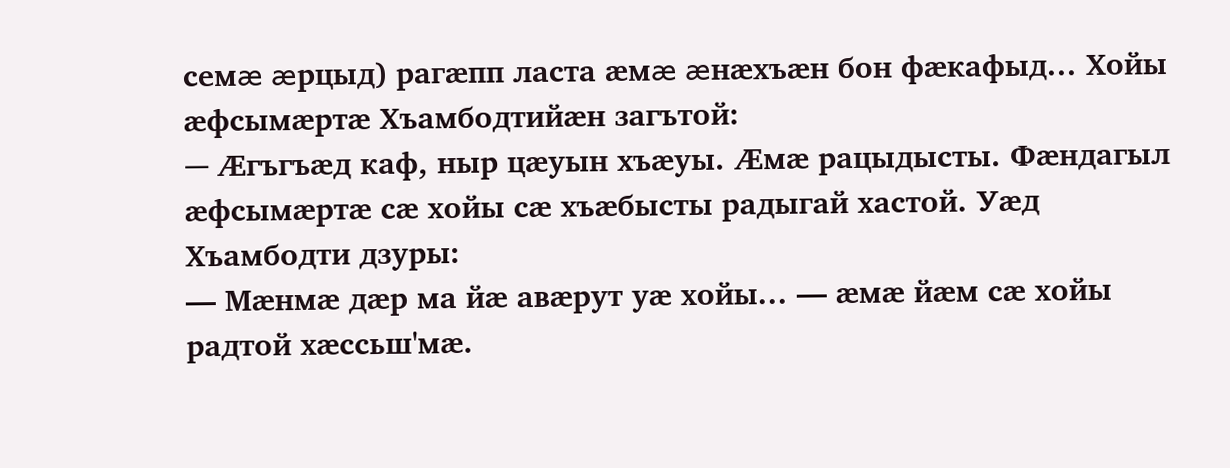семæ æрцыд) рагæпп ласта æмæ æнæхъæн бон фæкафыд... Хойы æфсымæртæ Хъамбодтийæн загътой:
— Æгъгъæд каф, ныр цæуын хъæуы. Æмæ рацыдысты. Фæндагыл æфсымæртæ сæ хойы сæ хъæбысты радыгай хастой. Уæд Хъамбодти дзуры:
— Мæнмæ дæр ма йæ авæрут уæ хойы... — æмæ йæм сæ хойы радтой хæссьш'мæ.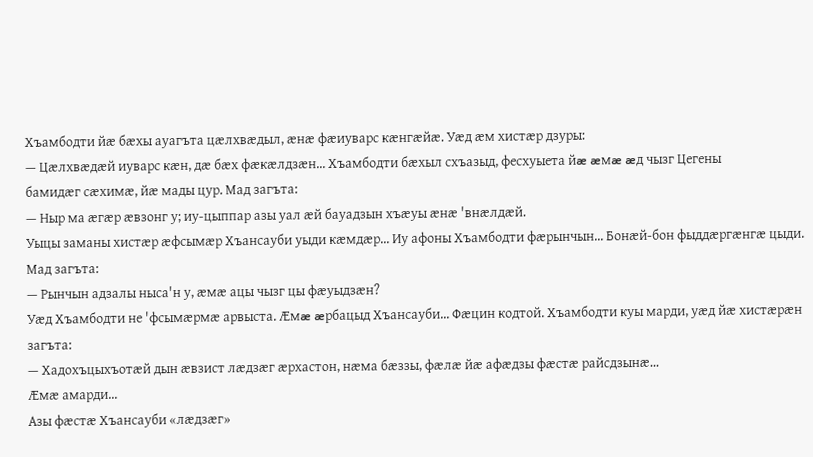Хъамбодти йæ бæхы ауагъта цæлхвæдыл, æнæ фæиуварс кæнгæйæ. Уæд æм хистæр дзуры:
— Цæлхвæдæй иуварс кæн, дæ бæх фæкæлдзæн... Хъамбодти бæхыл схъазыд, фесхуыета йæ æмæ æд чызг Цегены
бамидæг сæхимæ, йæ мады цур. Мад загъта:
— Ныр ма æгæр æвзонг у; иу-цыппар азы уал æй бауадзын хъæуы æнæ 'внæлдæй.
Уыцы заманы хистæр æфсымæр Хъансауби уыди кæмдæр... Иу афоны Хъамбодти фæрынчын... Бонæй-бон фыддæргæнгæ цыди. Мад загъта:
— Рынчын адзалы ныса'н у, æмæ ацы чызг цы фæуыдзæн?
Уæд Хъамбодти не 'фсымæрмæ арвыста. Æмæ æрбацыд Хъансауби... Фæцин кодтой. Хъамбодти куы марди, уæд йæ хистæрæн загъта:
— Хадохъцыхъотæй дын æвзист лæдзæг æрхастон, нæма бæззы, фæлæ йæ афæдзы фæстæ райсдзынæ...
Æмæ амарди...
Азы фæстæ Хъансауби «лæдзæг»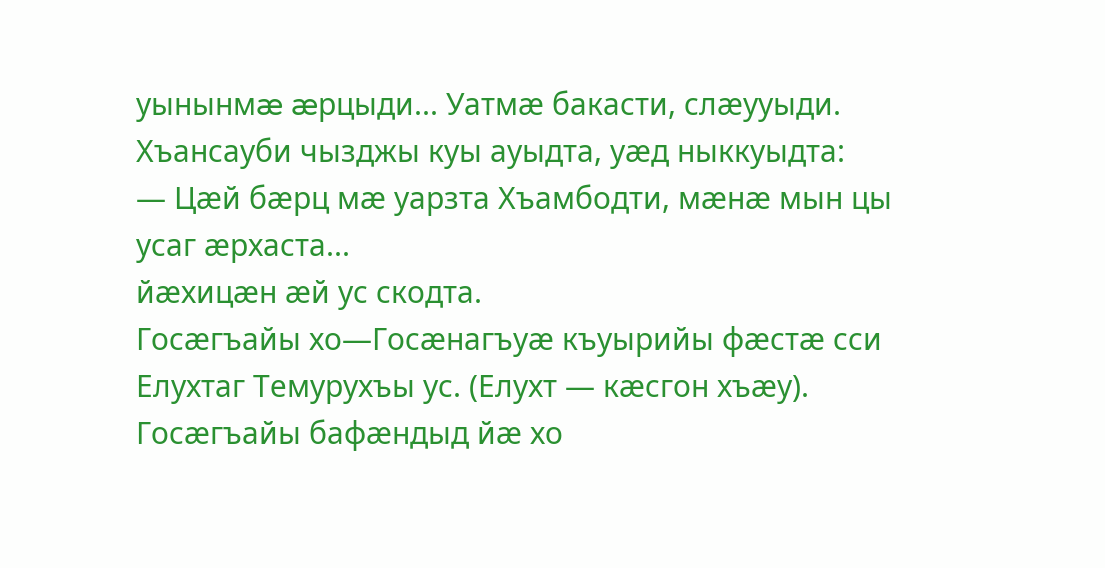уынынмæ æрцыди... Уатмæ бакасти, слæууыди. Хъансауби чызджы куы ауыдта, уæд ныккуыдта:
— Цæй бæрц мæ уарзта Хъамбодти, мæнæ мын цы усаг æрхаста...
йæхицæн æй ус скодта.
Госæгъайы хо—Госæнагъуæ къуырийы фæстæ сси Елухтаг Темурухъы ус. (Елухт — кæсгон хъæу).
Госæгъайы бафæндыд йæ хо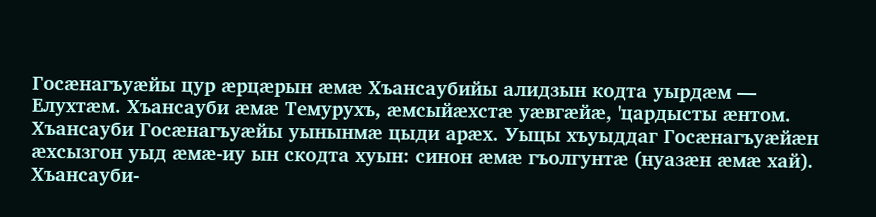Госæнагъуæйы цур æрцæрын æмæ Хъансаубийы алидзын кодта уырдæм — Елухтæм. Хъансауби æмæ Темурухъ, æмсыйæхстæ уæвгæйæ, 'цардысты æнтом.
Хъансауби Госæнагъуæйы уынынмæ цыди арæх. Уыцы хъуыддаг Госæнагъуæйæн æхсызгон уыд æмæ-иу ын скодта хуын: синон æмæ гъолгунтæ (нуазæн æмæ хай).
Хъансауби-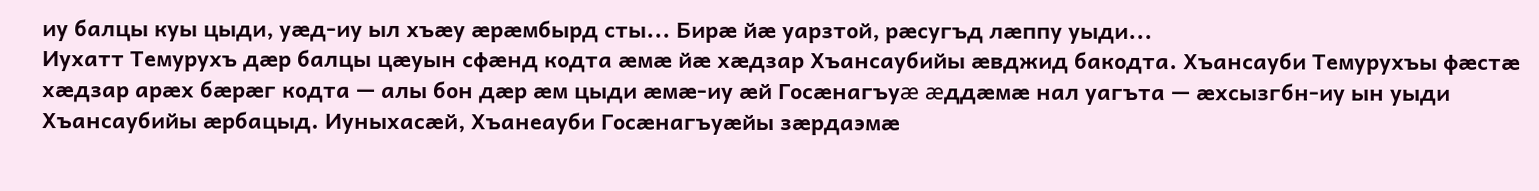иу балцы куы цыди, уæд-иу ыл хъæу æрæмбырд сты... Бирæ йæ уарзтой, рæсугъд лæппу уыди...
Иухатт Темурухъ дæр балцы цæуын сфæнд кодта æмæ йæ хæдзар Хъансаубийы æвджид бакодта. Хъансауби Темурухъы фæстæ хæдзар арæх бæрæг кодта — алы бон дæр æм цыди æмæ-иу æй Госæнагъуæ æддæмæ нал уагъта — æхсызгбн-иу ын уыди Хъансаубийы æрбацыд. Иуныхасæй, Хъанеауби Госæнагъуæйы зæрдаэмæ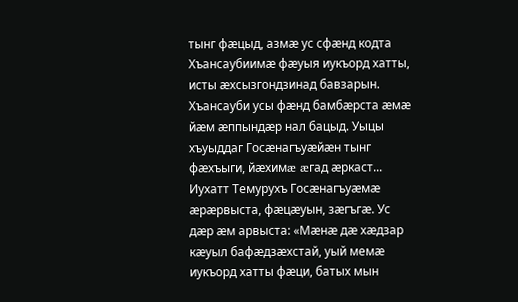тынг фæцыд, азмæ ус сфæнд кодта Хъансаубиимæ фæуыя иукъорд хатты, исты æхсызгондзинад бавзарын. Хъансауби усы фæнд бамбæрста æмæ йæм æппындæр нал бацыд. Уыцы хъуыддаг Госæнагъуæйæн тынг фæхъыги, йæхимæ æгад æркаст...
Иухатт Темурухъ Госæнагъуæмæ æрæрвыста, фæцæуын, зæгъгæ. Ус дæр æм арвыста: «Мæнæ дæ хæдзар кæуыл бафæдзæхстай, уый мемæ иукъорд хатты фæци, батых мын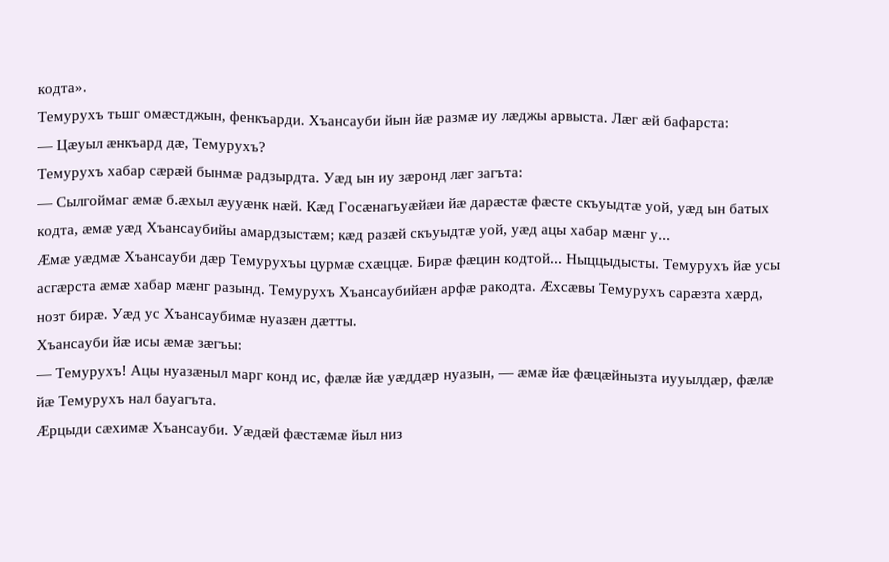кодта».
Темурухъ тьшг омæстджын, фенкъарди. Хъансауби йын йæ размæ иу лæджы арвыста. Лæг æй бафарста:
— Цæуыл æнкъард дæ, Темурухъ?
Темурухъ хабар сæрæй бынмæ радзырдта. Уæд ын иу зæронд лæг загъта:
— Сылгоймаг æмæ б.æхыл æууæнк нæй. Кæд Госæнагьуæйæи йæ дарæстæ фæсте скъуыдтæ уой, уæд ын батых кодта, æмæ уæд Хъансаубийы амардзыстæм; кæд разæй скъуыдтæ уой, уæд ацы хабар мæнг у...
Æмæ уæдмæ Хъансауби дæр Темурухъы цурмæ схæццæ. Бирæ фæцин кодтой... Ныццыдысты. Темурухъ йæ усы асгæрста æмæ хабар мæнг разынд. Темурухъ Хъансаубийæн арфæ ракодта. Æхсæвы Темурухъ сарæзта хæрд, нозт бирæ. Уæд ус Хъансаубимæ нуазæн дæтты.
Хъансауби йæ исы æмæ зæгъы:
— Темурухъ! Ацы нуазæныл марг конд ис, фæлæ йæ уæддæр нуазын, — æмæ йæ фæцæйнызта иууылдæр, фæлæ йæ Темурухъ нал бауагъта.
Æрцыди сæхимæ Хъансауби. Уæдæй фæстæмæ йыл низ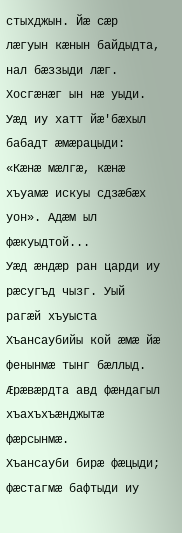стыхджын. Йæ сæр лæгуын кæнын байдыдта, нал бæззыди лæг. Хосгæнæг ын нæ уыди. Уæд иу хатт йæ'бæхыл бабадт æмæрацыди: «Кæнæ мæлгæ, кæнæ хъуамæ искуы сдзæбæх уон». Адæм ыл фæкуыдтой...
Уæд æндæр ран царди иу рæсугъд чызг. Уый рагæй хъуыста Хъансаубийы кой æмæ йæ фенынмæ тынг бæллыд. Æрæвæрдта авд фæндагыл хъахъхъæнджытæ фæрсынмæ.
Хъансауби бирæ фæцыди; фæстагмæ бафтыди иу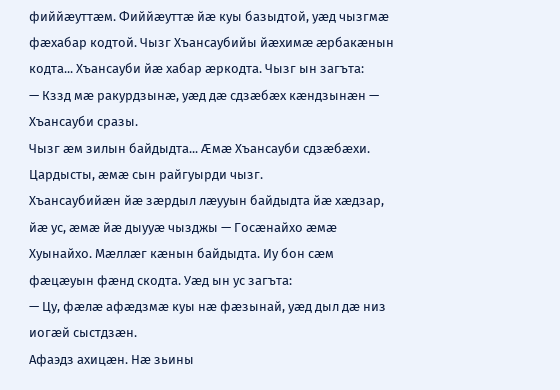фиййæуттæм. Фиййæуттæ йæ куы базыдтой, уæд чызгмæ фæхабар кодтой. Чызг Хъансаубийы йæхимæ æрбакæнын кодта... Хъансауби йæ хабар æркодта. Чызг ын загъта:
— Кззд мæ ракурдзынæ, уæд дæ сдзæбæх кæндзынæн — Хъансауби сразы.
Чызг æм зилын байдыдта... Æмæ Хъансауби сдзæбæхи. Цардысты, æмæ сын райгуырди чызг.
Хъансаубийæн йæ зæрдыл лæууын байдыдта йæ хæдзар, йæ ус, æмæ йæ дыууæ чызджы — Госæнайхо æмæ Хуынайхо. Мæллæг кæнын байдыдта. Иу бон сæм фæцæуын фæнд скодта. Уæд ын ус загъта:
— Цу, фæлæ афæдзмæ куы нæ фæзынай, уæд дыл дæ низ иогæй сыстдзæн.
Афаэдз ахицæн. Нæ зьины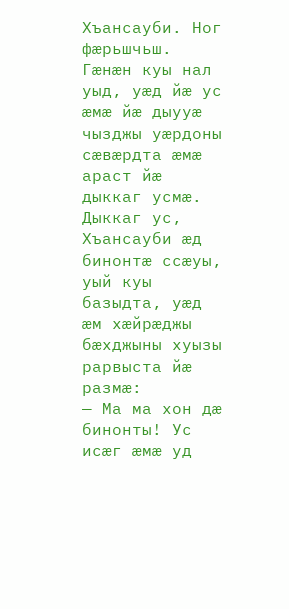Хъансауби. Ног фæрьшчьш. Гæнæн куы нал уыд, уæд йæ ус æмæ йæ дыууæ чызджы уæрдоны сæвæрдта æмæ араст йæ дыккаг усмæ. Дыккаг ус, Хъансауби æд бинонтæ ссæуы, уый куы базыдта, уæд æм хæйрæджы бæхджыны хуызы рарвыста йæ размæ:
— Ма ма хон дæ бинонты! Ус исæг æмæ уд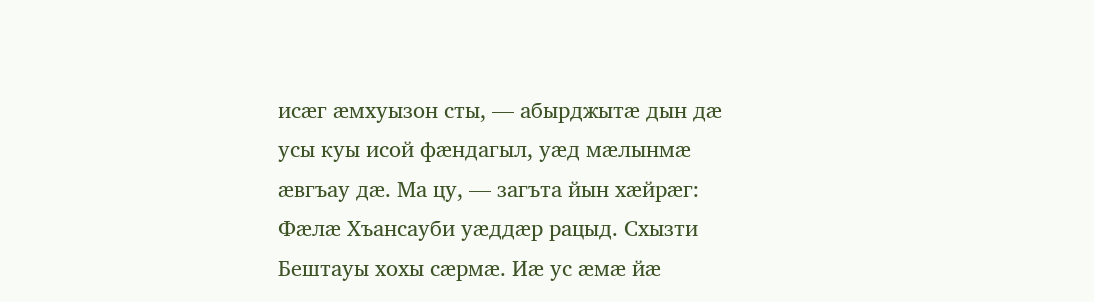исæг æмхуызон сты, — абырджытæ дын дæ усы куы исой фæндагыл, уæд мæлынмæ æвгъау дæ. Ма цу, — загъта йын хæйрæг:
Фæлæ Хъансауби уæддæр рацыд. Схызти Бештауы хохы сæрмæ. Иæ ус æмæ йæ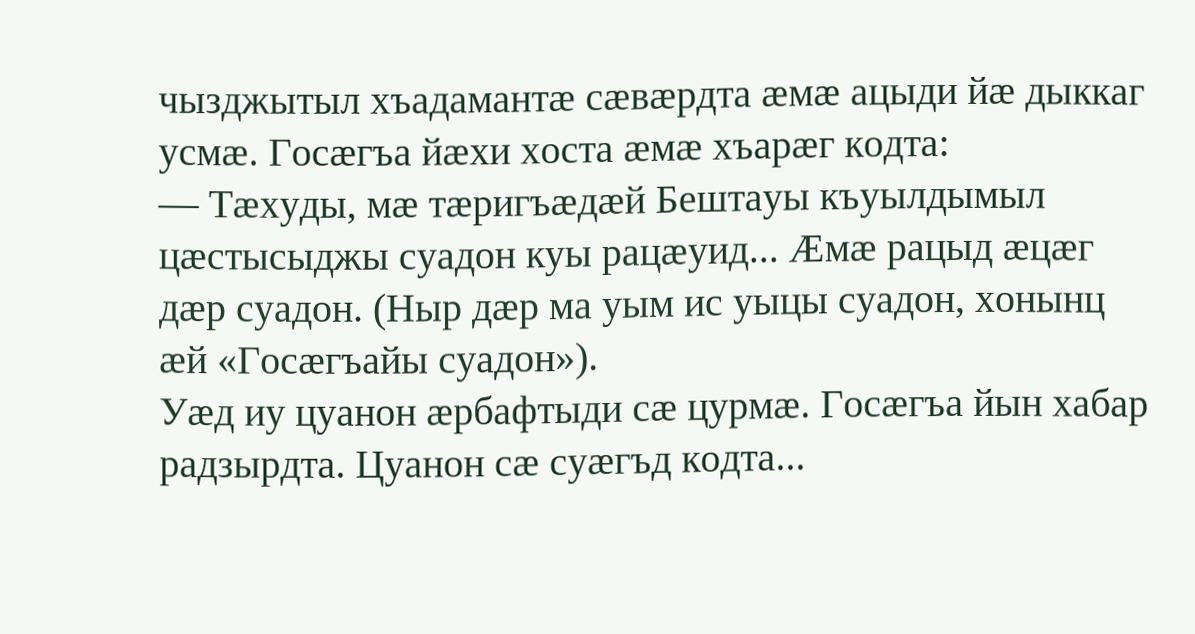чызджытыл хъадамантæ сæвæрдта æмæ ацыди йæ дыккаг усмæ. Госæгъа йæхи хоста æмæ хъарæг кодта:
— Тæхуды, мæ тæригъæдæй Бештауы къуылдымыл цæстысыджы суадон куы рацæуид... Æмæ рацыд æцæг дæр суадон. (Ныр дæр ма уым ис уыцы суадон, хонынц æй «Госæгъайы суадон»).
Уæд иу цуанон æрбафтыди сæ цурмæ. Госæгъа йын хабар радзырдта. Цуанон сæ суæгъд кодта...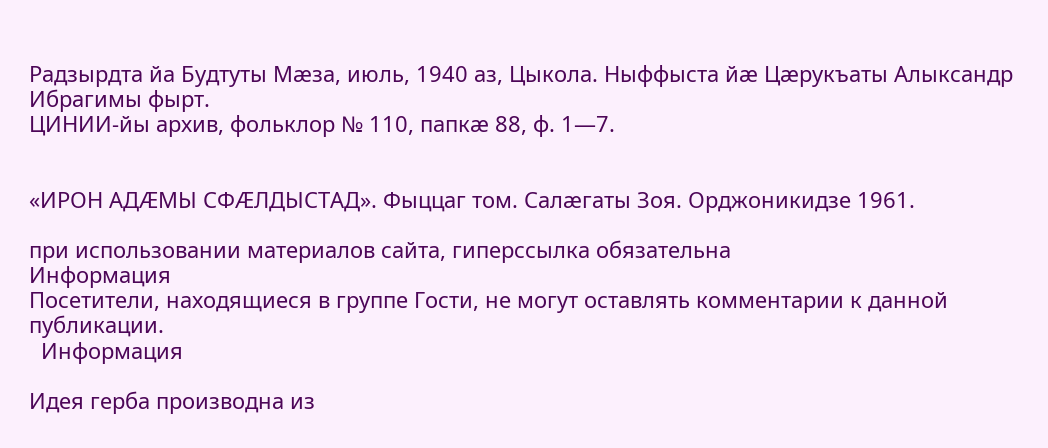Радзырдта йа Будтуты Мæза, июль, 1940 аз, Цыкола. Ныффыста йæ Цæрукъаты Алыксандр Ибрагимы фырт.
ЦИНИИ-йы архив, фольклор № 110, папкæ 88, ф. 1—7.


«ИРОН АДÆМЫ СФÆЛДЫСТАД». Фыццаг том. Салæгаты Зоя. Орджоникидзе 1961.

при использовании материалов сайта, гиперссылка обязательна
Информация
Посетители, находящиеся в группе Гости, не могут оставлять комментарии к данной публикации.
  Информация

Идея герба производна из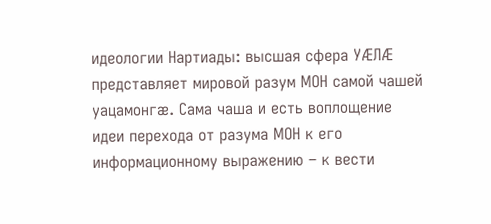идеологии Нартиады: высшая сфера УÆЛÆ представляет мировой разум МОН самой чашей уацамонгæ. Сама чаша и есть воплощение идеи перехода от разума МОН к его информационному выражению – к вести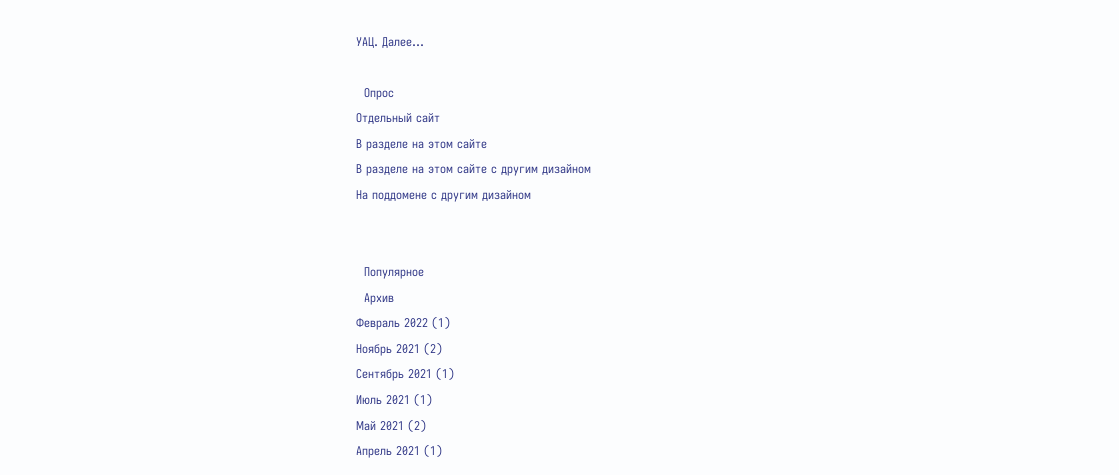УАЦ. Далее...

  Опрос
Отдельный сайт
В разделе на этом сайте
В разделе на этом сайте с другим дизайном
На поддомене с другим дизайном


  Популярное
  Архив
Февраль 2022 (1)
Ноябрь 2021 (2)
Сентябрь 2021 (1)
Июль 2021 (1)
Май 2021 (2)
Апрель 2021 (1)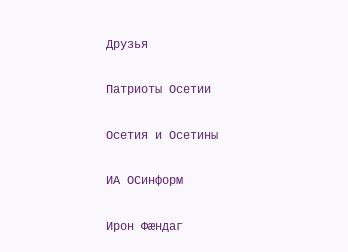Друзья

Патриоты Осетии

Осетия и Осетины

ИА ОСинформ

Ирон Фæндаг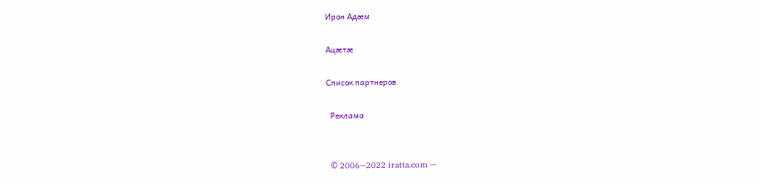Ирон Адæм

Ацæтæ

Список партнеров

  Реклама


  © 2006—2022 iratta.com —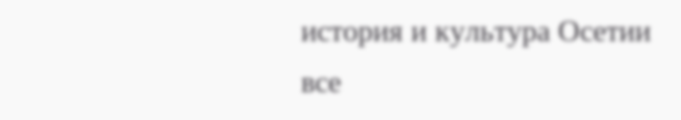история и культура Осетии
все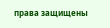права защищены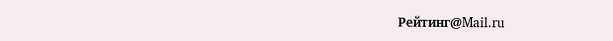Рейтинг@Mail.ru